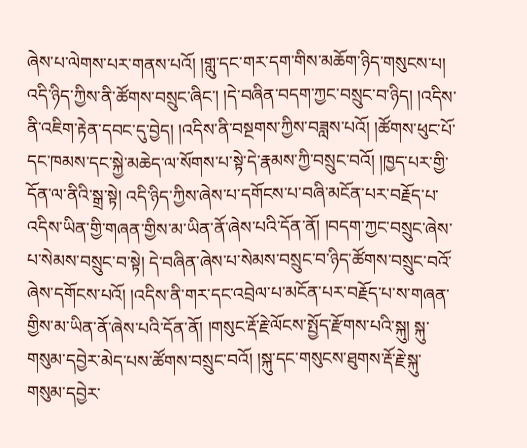ཞེས་པ་ལེགས་པར་གནས་པའོ། །གླུ་དང་གར་དག་གིས་མཆོག་ཉིད་གསུངས་པ། འདི་ཉིད་ཀྱིས་ནི་ཚོགས་བསྲུང་ཞིང་། །དེ་བཞིན་བདག་ཀྱང་བསྲུང་བ་ཉིད། །འདིས་ནི་འཇིག་རྟེན་དབང་དུ་བྱེད། །འདིས་ནི་བསྔགས་ཀྱིས་བཟླས་པའོ། །ཚོགས་ཕུང་པོ་དང་ཁམས་དང་སྐྱེ་མཆེད་ལ་སོགས་པ་སྟེ་དེ་རྣམས་ཀྱི་བསྲུང་བའོ། །ཁྱད་པར་གྱི་དོན་ལ་ནིའི་སྒྲ་སྟེ། འདི་ཉིད་ཀྱིས་ཞེས་པ་དགོངས་པ་བཞི་མངོན་པར་བརྗོད་པ་འདིས་ཡིན་གྱི་གཞན་གྱིས་མ་ཡིན་ནོ་ཞེས་པའི་དོན་ནོ། །བདག་ཀྱང་བསྲུང་ཞེས་པ་སེམས་བསྲུང་བ་སྟེ། དེ་བཞིན་ཞེས་པ་སེམས་བསྲུང་བ་ཉིད་ཚོགས་བསྲུང་བའོ་ཞེས་དགོངས་པའོ། །འདིས་ནི་གར་དང་འབྲེལ་པ་མངོན་པར་བརྗོད་པ་ས་གཞན་གྱིས་མ་ཡིན་ནོ་ཞེས་པའི་དོན་ནོ། །གསུང་རྡོ་རྗེ་ལོངས་སྤྱོད་རྫོགས་པའི་སྐུ། སྐུ་གསུམ་དབྱེར་མེད་པས་ཚོགས་བསྲུང་བའོ། །སྐུ་དང་གསུངས་ཐུགས་རྡོ་རྗེ་སྐུ་གསུམ་དབྱེར་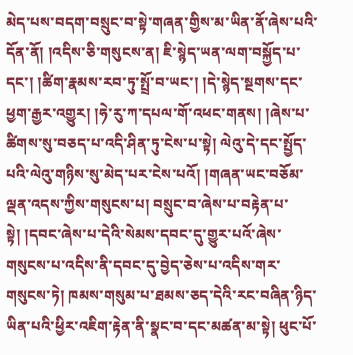མེད་པས་བདག་བསྲུང་བ་སྟེ་གཞན་གྱིས་མ་ཡིན་ནོ་ཞེས་པའི་དོན་ནོ། །འདིས་ཅི་གསུངས་ན། ཇི་སྙེད་ཡན་ལག་བསྐྱོད་པ་དང་། །ཚིག་རྣམས་རབ་ཏུ་སྤྲོ་བ་ཡང་། །དེ་སྙེད་སྔགས་དང་ཕྱག་རྒྱར་འགྱུར། །ཧེ་རུ་ཀ་དཔལ་གོ་འཕང་གནས། །ཞེས་པ་ཚིགས་སུ་བཅད་པ་འདི་ཤིན་ཏུ་ངེས་པ་སྟེ། ལེའུ་དེ་དང་སྤྱོད་པའི་ལེའུ་གཉིས་སུ་མེད་པར་ངེས་པའོ། །གཞན་ཡང་བཅོམ་ལྡན་འདས་ཀྱིས་གསུངས་པ། བསྲུང་བ་ཞེས་པ་བརྟེན་པ་སྟེ། །དབང་ཞེས་པ་དེའི་སེམས་དབང་དུ་གྱུར་པའོ་ཞེས་གསུངས་པ་འདིས་ནི་དབང་དུ་བྱེད་ཅེས་པ་འདིས་གར་གསུངས་ཏེ། ཁམས་གསུམ་པ་ཐམས་ཅད་དེའི་རང་བཞིན་ཉིད་ཡིན་པའི་ཕྱིར་འཇིག་རྟེན་ནི་སྣང་བ་དང་མཚན་མ་སྟེ། ཕུང་པོ་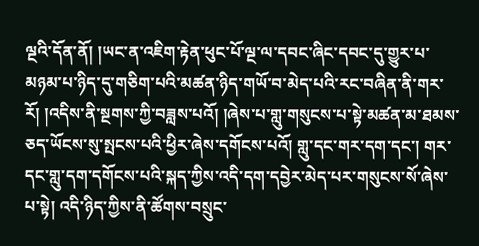ལྔའི་དོན་ནོ། །ཡང་ན་འཇིག་རྟེན་ཕུང་པོ་ལྔ་ལ་དབང་ཞིང་དབང་དུ་གྱུར་པ་མཉམ་པ་ཉིད་དུ་གཅིག་པའི་མཚན་ཉིད་གཡོ་བ་མེད་པའི་རང་བཞིན་ནི་གར་རོ། །འདིས་ནི་སྔགས་ཀྱི་བཟླས་པའོ། །ཞེས་པ་གླུ་གསུངས་པ་སྟེ་མཚན་མ་ཐམས་ཅད་ཡོངས་སུ་སྤངས་པའི་ཕྱིར་ཞེས་དགོངས་པའོ། གླུ་དང་གར་དག་དང་། གར་དང་གླུ་དག་དགོངས་པའི་སྐད་ཀྱིས་འདི་དག་དབྱེར་མེད་པར་གསུངས་སོ་ཞེས་པ་སྟེ། འདི་ཉིད་ཀྱིས་ནི་ཚོགས་བསྲུང་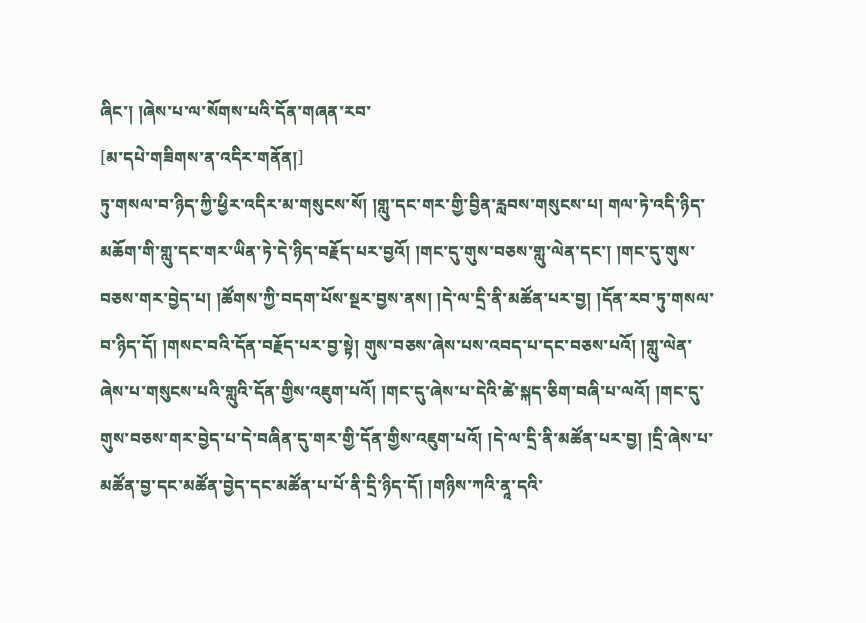ཞིང་། །ཞེས་པ་ལ་སོགས་པའི་དོན་གཞན་རབ་
[མ་དཔེ་གཟིགས་ན་འདིར་གནོན།]
ཏུ་གསལ་བ་ཉིད་ཀྱི་ཕྱིར་འདིར་མ་གསུངས་སོ། །གླུ་དང་གར་གྱི་བྱིན་རླབས་གསུངས་པ། གལ་ཏེ་འདི་ཉིད་མཆོག་གི་གླུ་དང་གར་ཡིན་ཏེ་དེ་ཉིད་བརྗོད་པར་བྱའོ། །གང་དུ་གུས་བཅས་གླུ་ལེན་དང་། །གང་དུ་གུས་བཅས་གར་བྱེད་པ། །ཚོགས་ཀྱི་བདག་པོས་སྔར་བྱས་ནས། །དེ་ལ་དྲི་ནི་མཚོན་པར་བྱ། །དོན་རབ་ཏུ་གསལ་བ་ཉིད་དོ། །གསང་བའི་དོན་བརྗོད་པར་བྱ་སྟེ། གུས་བཅས་ཞེས་པས་འབད་པ་དང་བཅས་པའོ། །གླུ་ལེན་ཞེས་པ་གསུངས་པའི་གླུའི་དོན་གྱིས་འཇུག་པའོ། །གང་དུ་ཞེས་པ་དེའི་ཚེ་སྐད་ཅིག་བཞི་པ་ལའོ། །གང་དུ་གུས་བཅས་གར་བྱེད་པ་དེ་བཞིན་དུ་གར་གྱི་དོན་གྱིས་འཇུག་པའོ། །དེ་ལ་དྲི་ནི་མཚོན་པར་བྱ། །དྲི་ཞེས་པ་མཚོན་བྱ་དང་མཚོན་བྱེད་དང་མཚོན་པ་པོ་ནི་དྲི་ཉིད་དོ། །གཉིས་ཀའི་ནཱ་དའི་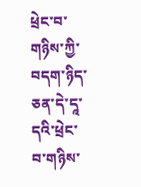ཕྲེང་བ་གཉིས་ཀྱི་བདག་ཉིད་ཅན་དེ་དཱ་དའི་ཕྲེང་བ་གཉིས་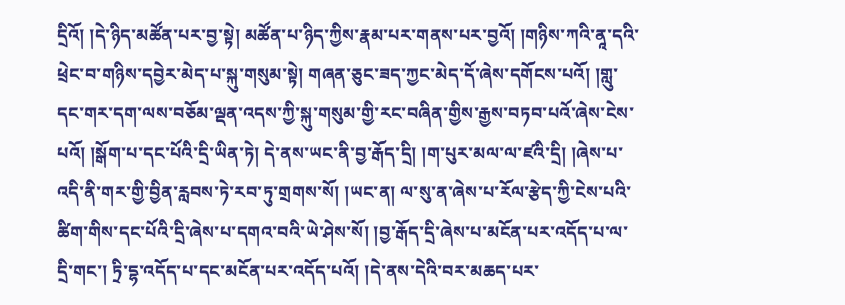དྲིའོ། །དེ་ཉིད་མཚོན་པར་བྱ་སྟེ། མཚོན་པ་ཉིད་ཀྱིས་རྣམ་པར་གནས་པར་བྱའོ། །གཉིས་ཀའི་ནཱ་དའི་ཕྲེང་བ་གཉིས་དབྱེར་མེད་པ་སྐུ་གསུམ་སྟེ། གཞན་ཅུང་ཟད་ཀྱང་མེད་དོ་ཞེས་དགོངས་པའོ། །གླུ་དང་གར་དག་ལས་བཅོམ་ལྡན་འདས་ཀྱི་སྐུ་གསུམ་གྱི་རང་བཞིན་གྱིས་རྒྱས་བཏབ་པའོ་ཞེས་ངེས་པའོ། །སྒོག་པ་དང་པོའི་དྲི་ཡིན་ཏེ། དེ་ནས་ཡང་ནི་བྱ་རྒོད་དྲི། །ག་པུར་མལ་ལ་ཛའི་དྲི། །ཞེས་པ་འདི་ནི་གར་གྱི་བྱིན་རླབས་ཏེ་རབ་ཏུ་གྲགས་སོ། །ཡང་ན། ལ་སུ་ན་ཞེས་པ་རོལ་རྩེད་ཀྱི་ངེས་པའི་ཚིག་གིས་དང་པོའི་དྲི་ཞེས་པ་དགའ་བའི་ཡེ་ཤེས་སོ། །བྱ་རྒོད་དྲི་ཞེས་པ་མངོན་པར་འདོད་པ་ལ་དྲི་གང་། ཏྲི་དྷ་འདོད་པ་དང་མངོན་པར་འདོད་པའོ། །དེ་ནས་དེའི་བར་མཆད་པར་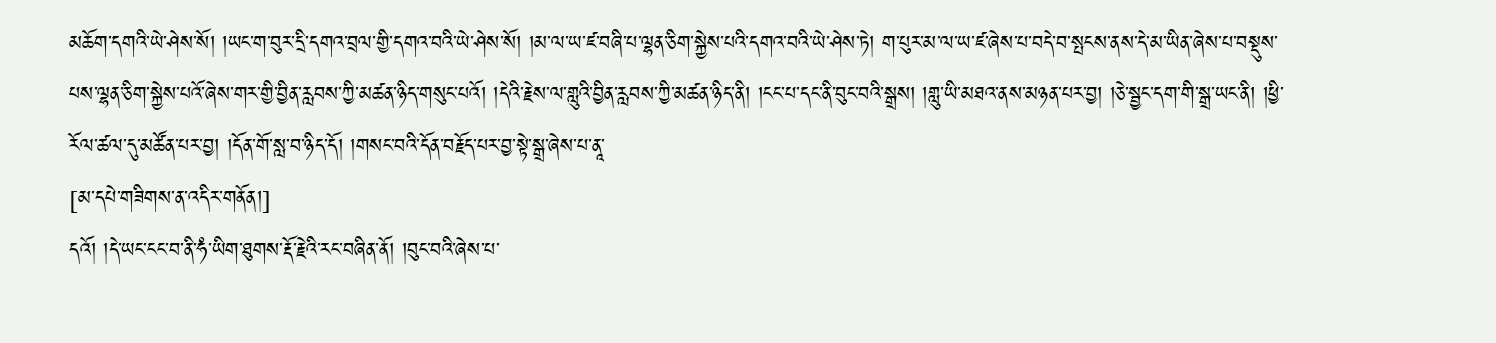མཆོག་དགའི་ཡེ་ཤེས་སོ། །ཡང་ག་བུར་དྲི་དགའ་བྲལ་གྱི་དགའ་བའི་ཡེ་ཤེས་སོ། །མ་ལ་ཡ་ཛ་བཞི་པ་ལྷན་ཅིག་སྐྱེས་པའི་དགའ་བའི་ཡེ་ཤེས་ཏེ། ག་པུར་མ་ལ་ཡ་ཛ་ཞེས་པ་བདེ་བ་སྤངས་ནས་དེ་མ་ཡིན་ཞེས་པ་བསྡུས་པས་ལྷན་ཅིག་སྐྱེས་པའོ་ཞེས་གར་གྱི་བྱིན་རླབས་ཀྱི་མཚན་ཉིད་གསུང་པའོ། །དེའི་རྗེས་ལ་གླུའི་བྱིན་རླབས་ཀྱི་མཚན་ཉིད་ནི། །ངང་པ་དང་ནི་བུང་བའི་སྒྲས། །གླུ་ཡི་མཐའ་ནས་མཉན་པར་བྱ། །ཅེ་སྦྱང་དག་གི་སྒྲ་ཡང་ནི། །ཕྱི་རོལ་ཚལ་དུ་མཚོན་པར་བྱ། །དོན་གོ་སླ་བ་ཉིད་དོ། །གསང་བའི་དོན་བརྗོད་པར་བྱ་སྟེ་སྒྲ་ཞེས་པ་ནཱ་
[མ་དཔེ་གཟིགས་ན་འདིར་གནོན།]
དའོ། །དེ་ཡང་ངང་བ་ནི་ཧཾ་ཡིག་ཐུགས་རྡོ་རྗེའི་རང་བཞིན་ནོ། །བུང་བའི་ཞེས་པ་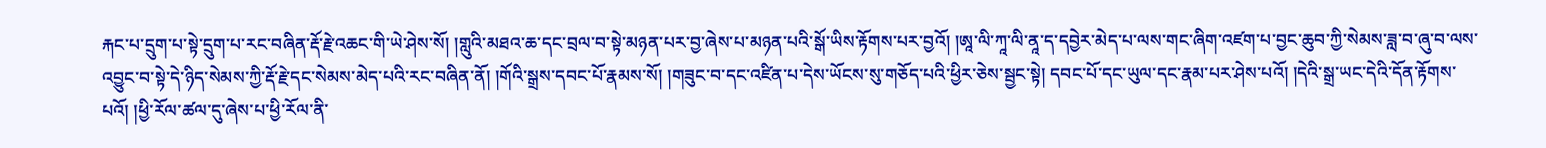རྐང་པ་དྲུག་པ་སྟེ་དྲུག་པ་རང་བཞིན་རྡོ་རྗེ་འཆང་གི་ཡེ་ཤེས་སོ། །གླུའི་མཐའ་ཆ་དང་བྲལ་བ་སྟེ་མཉན་པར་བྱ་ཞེས་པ་མཉན་པའི་སྒོ་ཡིས་རྟོགས་པར་བྱའོ། །ཨཱ་ལི་ཀཱ་ལི་ནཱ་ད་དབྱེར་མེད་པ་ལས་གང་ཞིག་འཛག་པ་བྱང་ཆུབ་ཀྱི་སེམས་ཟླ་བ་ཞུ་བ་ལས་འབྱུང་བ་སྟེ་དེ་ཉིད་སེམས་ཀྱི་རྡོ་རྗེ་དང་སེམས་མེད་པའི་རང་བཞིན་ནོ། །གོའི་སྒྲས་དབང་པོ་རྣམས་སོ། །གཟུང་བ་དང་འཛིན་པ་དེས་ཡོངས་སུ་གཅོད་པའི་ཕྱིར་ཅེས་སྦྱང་སྟེ། དབང་པོ་དང་ཡུལ་དང་རྣམ་པར་ཤེས་པའོ། །དེའི་སྒྲ་ཡང་དེའི་དོན་རྟོགས་པའོ། །ཕྱི་རོལ་ཚལ་དུ་ཞེས་པ་ཕྱི་རོལ་ནི་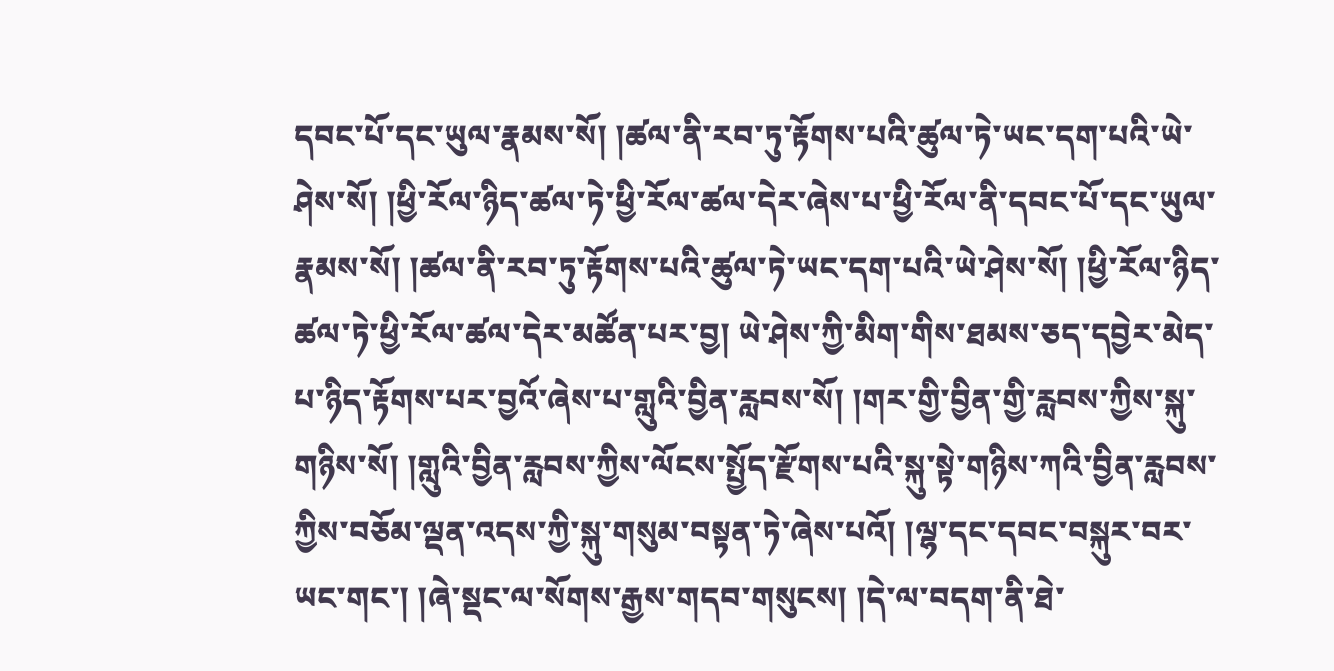དབང་པོ་དང་ཡུལ་རྣམས་སོ། །ཚལ་ནི་རབ་ཏུ་རྟོགས་པའི་ཚུལ་ཏེ་ཡང་དག་པའི་ཡེ་ཤེས་སོ། །ཕྱི་རོལ་ཉིད་ཚལ་ཏེ་ཕྱི་རོལ་ཚལ་དེར་ཞེས་པ་ཕྱི་རོལ་ནི་དབང་པོ་དང་ཡུལ་རྣམས་སོ། །ཚལ་ནི་རབ་ཏུ་རྟོགས་པའི་ཚུལ་ཏེ་ཡང་དག་པའི་ཡེ་ཤེས་སོ། །ཕྱི་རོལ་ཉིད་ཚལ་ཏེ་ཕྱི་རོལ་ཚལ་དེར་མཚོན་པར་བྱ། ཡེ་ཤེས་ཀྱི་མིག་གིས་ཐམས་ཅད་དབྱེར་མེད་པ་ཉིད་རྟོགས་པར་བྱའོ་ཞེས་པ་གླུའི་བྱིན་རླབས་སོ། །གར་གྱི་བྱིན་གྱི་རླབས་ཀྱིས་སྐུ་གཉིས་སོ། །གླུའི་བྱིན་རླབས་ཀྱིས་ལོངས་སྤྱོད་རྫོགས་པའི་སྐུ་སྟེ་གཉིས་ཀའི་བྱིན་རླབས་ཀྱིས་བཅོམ་ལྡན་འདས་ཀྱི་སྐུ་གསུམ་བསྟན་ཏེ་ཞེས་པའོ། །ལྷ་དང་དབང་བསྐུར་བར་ཡང་གང་། །ཞེ་སྡང་ལ་སོགས་རྒྱས་གདབ་གསུངས། །དེ་ལ་བདག་ནི་ཐེ་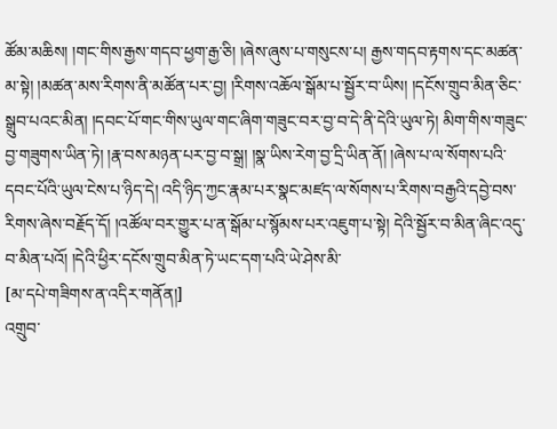ཚོམ་མཆིས། །གང་གིས་རྒྱས་གདབ་ཕྱག་རྒྱ་ཅི། །ཞེས་ཞུས་པ་གསུངས་པ། རྒྱས་གདབ་རྟགས་དང་མཚན་མ་སྟེ། །མཚན་མས་རིགས་ནི་མཚོན་པར་བྱ། །རིགས་འཆོལ་སྒོམ་པ་སྦྱོར་བ་ཡིས། །དངོས་གྲུབ་མིན་ཅིང་སྒྲུབ་པའང་མིན། །དབང་པོ་གང་གིས་ཡུལ་གང་ཞིག་གཟུང་བར་བྱ་བ་དེ་ནི་དེའི་ཡུལ་ཏེ། མིག་གིས་གཟུང་བྱ་གཟུགས་ཡིན་ཏེ། །རྣ་བས་མཉན་པར་བྱ་བ་སྒྲ། །སྣ་ཡིས་རེག་བྱ་དྲི་ཡིན་ནོ། །ཞེས་པ་ལ་སོགས་པའི་དབང་པོའི་ཡུལ་ངེས་པ་ཉིད་དེ། འདི་ཉིད་ཀྱང་རྣམ་པར་སྣང་མཛད་ལ་སོགས་པ་རིགས་བརྒྱའི་དབྱེ་བས་རིགས་ཞེས་བརྗོད་དོ། །འཚོལ་བར་གྱུར་པ་ན་སྒོམ་པ་སྙོམས་པར་འཇུག་པ་སྟེ། དེའི་སྦྱོར་བ་མིན་ཞིང་འདུ་བ་མིན་པའོ། །དེའི་ཕྱིར་དངོས་གྲུབ་མིན་ཏེ་ཡང་དག་པའི་ཡེ་ཤེས་མི་
[མ་དཔེ་གཟིགས་ན་འདིར་གནོན།]
འགྲུབ་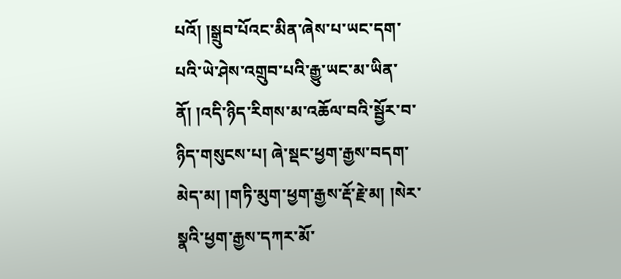པའོ། །སྒྲུབ་པོའང་མིན་ཞེས་པ་ཡང་དག་པའི་ཡེ་ཤེས་འགྲུབ་པའི་རྒྱུ་ཡང་མ་ཡིན་ནོ། །འདི་ཉིད་རིགས་མ་འཆོལ་བའི་སྦྱོར་བ་ཉིད་གསུངས་པ། ཞེ་སྡང་ཕྱག་རྒྱས་བདག་མེད་མ། །གཏི་མུག་ཕྱག་རྒྱས་རྡོ་རྗེ་མ། །སེར་སྣའི་ཕྱག་རྒྱས་དཀར་མོ་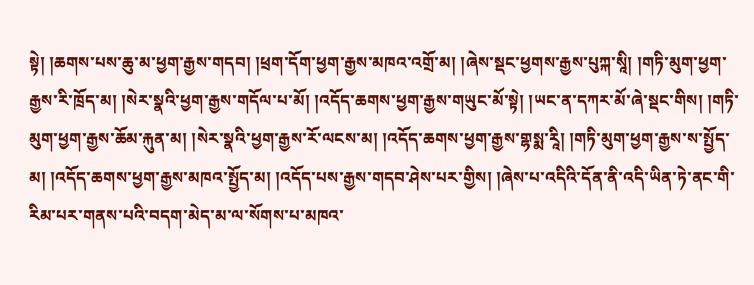སྟེ། །ཆགས་པས་ཆུ་མ་ཕྱག་རྒྱས་གདབ། །ཕྲག་དོག་ཕྱག་རྒྱས་མཁའ་འགྲོ་མ། །ཞེས་སྡང་ཕྱགས་རྒྱས་པུཀྐ་སཱི། །གཏི་མུག་ཕྱག་རྒྱས་རི་ཁྲོད་མ། །སེར་སྣའི་ཕྱག་རྒྱས་གདོལ་པ་མོ། །འདོད་ཆགས་ཕྱག་རྒྱས་གཡུང་མོ་སྟེ། །ཡང་ན་དཀར་མོ་ཞེ་སྡང་གིས། །གཏི་མུག་ཕྱག་རྒྱས་ཆོམ་རྐུན་མ། །སེར་སྣའི་ཕྱག་རྒྱས་རོ་ལངས་མ། །འདོད་ཆགས་ཕྱག་རྒྱས་གྷསྨ་རཱི། །གཏི་མུག་ཕྱག་རྒྱས་ས་སྤྱོད་མ། །འདོད་ཆགས་ཕྱག་རྒྱས་མཁའ་སྤྱོད་མ། །འདོད་པས་རྒྱས་གདབ་ཤེས་པར་གྱིས། །ཞེས་པ་འདིའི་དོན་ནི་འདི་ཡིན་ཏེ་ནང་གི་རིམ་པར་གནས་པའི་བདག་མེད་མ་ལ་སོགས་པ་མཁའ་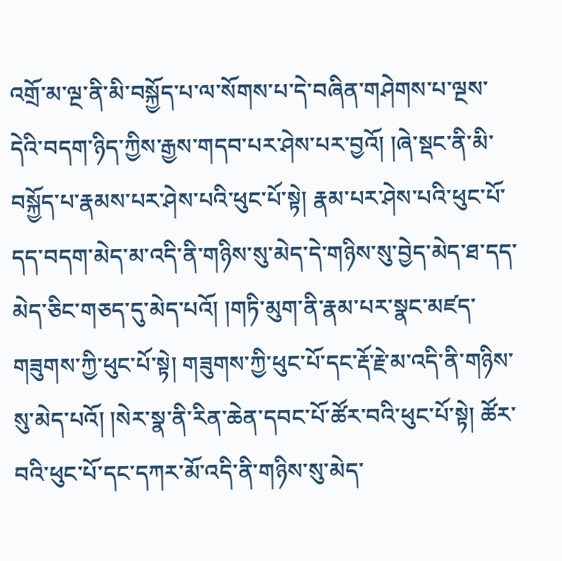འགྲོ་མ་ལྔ་ནི་མི་བསྐྱོད་པ་ལ་སོགས་པ་དེ་བཞིན་གཤེགས་པ་ལྔས་དེའི་བདག་ཉིད་ཀྱིས་རྒྱས་གདབ་པར་ཤེས་པར་བྱའོ། །ཞེ་སྡང་ནི་མི་བསྐྱོད་པ་རྣམས་པར་ཤེས་པའི་ཕུང་པོ་སྟེ། རྣམ་པར་ཤེས་པའི་ཕུང་པོ་དད་བདག་མེད་མ་འདི་ནི་གཉིས་སུ་མེད་དེ་གཉིས་སུ་བྱེད་མེད་ཐ་དད་མེད་ཅིང་གཅད་དུ་མེད་པའོ། །གཏི་མུག་ནི་རྣམ་པར་སྣང་མཛད་གཟུགས་ཀྱི་ཕུང་པོ་སྟེ། གཟུགས་ཀྱི་ཕུང་པོ་དང་རྡོ་རྗེ་མ་འདི་ནི་གཉིས་སུ་མེད་པའོ། །སེར་སྣ་ནི་རིན་ཆེན་དབང་པོ་ཚོར་བའི་ཕུང་པོ་སྟེ། ཚོར་བའི་ཕུང་པོ་དང་དཀར་མོ་འདི་ནི་གཉིས་སུ་མེད་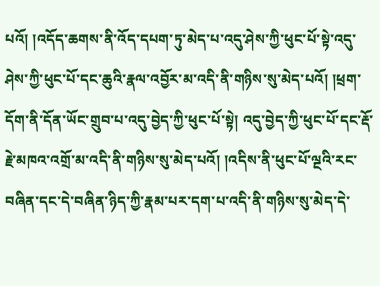པའོ། །འདོད་ཆགས་ནི་འོད་དཔག་ཏུ་མེད་པ་འདུ་ཤེས་ཀྱི་ཕུང་པོ་སྟེ་འདུ་ཤེས་ཀྱི་ཕུང་པོ་དང་ཆུའི་རྣལ་འབྱོར་མ་འདི་ནི་གཉིས་སུ་མེད་པའོ། །ཕྲག་དོག་ནི་དོན་ཡོང་གྲུབ་པ་འདུ་བྱེད་ཀྱི་ཕུང་པོ་སྟེ། འདུ་བྱེད་ཀྱི་ཕུང་པོ་དང་རྡོ་རྗེ་མཁའ་འགྲོ་མ་འདི་ནི་གཉིས་སུ་མེད་པའོ། །འདིས་ནི་ཕུང་པོ་ལྔའི་རང་བཞིན་དང་དེ་བཞིན་ཉིད་ཀྱི་རྣམ་པར་དག་པ་འདི་ནི་གཉིས་སུ་མེད་དེ་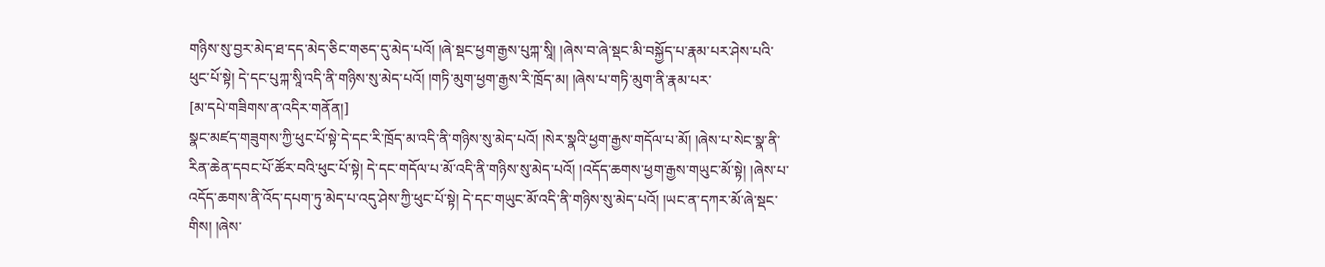གཉིས་སུ་བྱར་མེད་ཐ་དད་མེད་ཅིང་གཅད་དུ་མེད་པའོ། །ཞེ་སྡང་ཕྱག་རྒྱས་པུཀྐ་སཱི། །ཞེས་བ་ཞེ་སྡང་མི་བསྐྱོད་པ་རྣམ་པར་ཤེས་པའི་ཕུང་པོ་སྟེ། དེ་དང་པུཀྐ་སཱི་འདི་ནི་གཉིས་སུ་མེད་པའོ། །གཏི་མུག་ཕྱག་རྒྱས་རི་ཁྲོད་མ། །ཞེས་པ་གཏི་མུག་ནི་རྣམ་པར་
[མ་དཔེ་གཟིགས་ན་འདིར་གནོན།]
སྣང་མཛད་གཟུགས་ཀྱི་ཕུང་པོ་སྟེ་དེ་དང་རི་ཁྲོད་མ་འདི་ནི་གཉིས་སུ་མེད་པའོ། །སེར་སྣའི་ཕྱག་རྒྱས་གདོལ་པ་མོ། །ཞེས་པ་སེང་སྣ་ནི་རིན་ཆེན་དབང་པོ་ཚོར་བའི་ཕུང་པོ་སྟེ། དེ་དང་གདོལ་པ་མོ་འདི་ནི་གཉིས་སུ་མེད་པའོ། །འདོད་ཆགས་ཕྱག་རྒྱས་གཡུང་མོ་སྟེ། །ཞེས་པ་འདོད་ཆགས་ནི་འོད་དཔག་ཏུ་མེད་པ་འདུ་ཤེས་ཀྱི་ཕུང་པོ་སྟེ། དེ་དང་གཡུང་མོ་འདི་ནི་གཉིས་སུ་མེད་པའོ། །ཡང་ན་དཀར་མོ་ཞེ་སྡང་གིས། །ཞེས་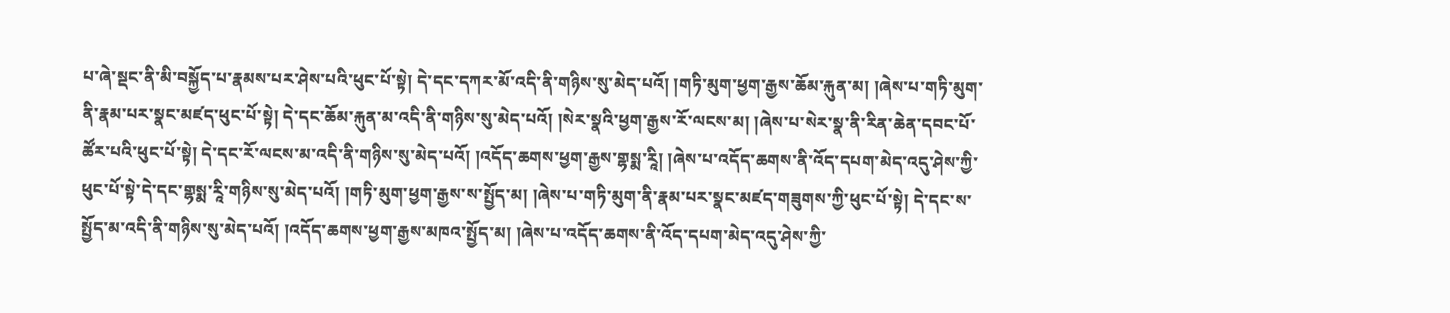པ་ཞེ་སྡང་ནི་མི་བསྐྱོད་པ་རྣམས་པར་ཤེས་པའི་ཕུང་པོ་སྟེ། དེ་དང་དཀར་མོ་འདི་ནི་གཉིས་སུ་མེད་པའོ། །གཏི་མུག་ཕྱག་རྒྱས་ཆོམ་རྐུན་མ། །ཞེས་པ་གཏི་མུག་ནི་རྣམ་པར་སྣང་མཛད་ཕུང་པོ་སྟེ། དེ་དང་ཆོམ་རྐུན་མ་འདི་ནི་གཉིས་སུ་མེད་པའོ། །སེར་སྣའི་ཕྱག་རྒྱས་རོ་ལངས་མ། །ཞེས་པ་སེར་སྣ་ནི་རིན་ཆེན་དབང་པོ་ཚོར་པའི་ཕུང་པོ་སྟེ། དེ་དང་རོ་ལངས་མ་འདི་ནི་གཉིས་སུ་མེད་པའོ། །འདོད་ཆགས་ཕྱག་རྒྱས་གྷསྨ་རཱི། །ཞེས་པ་འདོད་ཆགས་ནི་འོད་དཔག་མེད་འདུ་ཤེས་ཀྱི་ཕུང་པོ་སྟེ་དེ་དང་གྷསྨ་རཱི་གཉིས་སུ་མེད་པའོ། །གཏི་མུག་ཕྱག་རྒྱས་ས་སྤྱོད་མ། །ཞེས་པ་གཏི་མུག་ནི་རྣམ་པར་སྣང་མཛད་གཟུགས་ཀྱི་ཕུང་པོ་སྟེ། དེ་དང་ས་སྤྱོད་མ་འདི་ནི་གཉིས་སུ་མེད་པའོ། །འདོད་ཆགས་ཕྱག་རྒྱས་མཁའ་སྤྱོད་མ། །ཞེས་པ་འདོད་ཆགས་ནི་འོད་དཔག་མེད་འདུ་ཤེས་ཀྱི་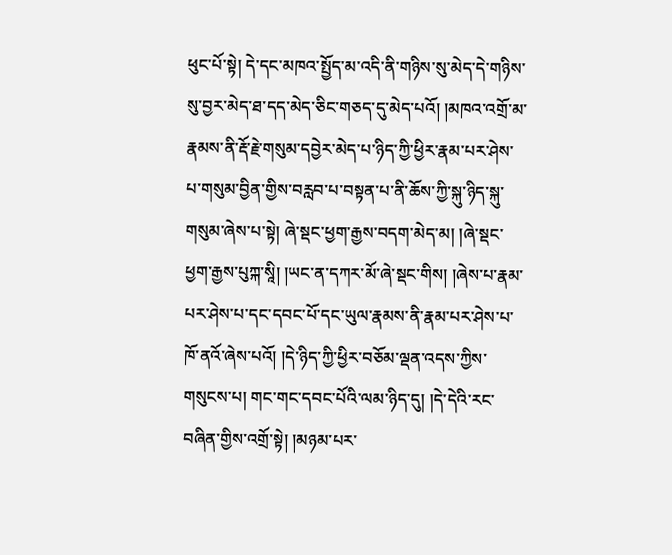ཕུང་པོ་སྟེ། དེ་དང་མཁའ་སྤྱོད་མ་འདི་ནི་གཉིས་སུ་མེད་དེ་གཉིས་སུ་བྱར་མེད་ཐ་དད་མེད་ཅིང་གཅད་དུ་མེད་པའོ། །མཁའ་འགྲོ་མ་རྣམས་ནི་རྡོ་རྗེ་གསུམ་དབྱེར་མེད་པ་ཉིད་ཀྱི་ཕྱིར་རྣམ་པར་ཤེས་པ་གསུམ་བྱིན་གྱིས་བརླབ་པ་བསྟན་པ་ནི་ཆོས་ཀྱི་སྐུ་ཉིད་སྐུ་གསུམ་ཞེས་པ་སྟེ། ཞེ་སྡང་ཕྱག་རྒྱས་བདག་མེད་མ། །ཞེ་སྡང་ཕྱག་རྒྱས་པུཀྐ་སཱི། །ཡང་ན་དཀར་མོ་ཞེ་སྡང་གིས། །ཞེས་པ་རྣམ་པར་ཤེས་པ་དང་དབང་པོ་དང་ཡུལ་རྣམས་ནི་རྣམ་པར་ཤེས་པ་ཁོ་ནའོ་ཞེས་པའོ། །དེ་ཉིད་ཀྱི་ཕྱིར་བཅོམ་ལྡན་འདས་ཀྱིས་གསུངས་པ། གང་གང་དབང་པོའི་ལམ་ཉིད་དུ། །དེ་དེའི་རང་བཞིན་གྱིས་འགྲོ་སྟེ། །མཉམ་པར་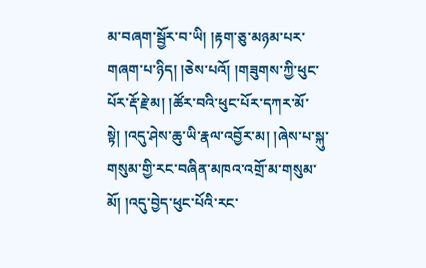མ་བཞག་སྦྱོར་བ་ཡི། །རྟག་ཅུ་མཉམ་པར་གཞག་པ་ཉིད། །ཅེས་པའོ། །གཟུགས་ཀྱི་ཕུང་པོར་རྡོ་རྗེ་མ། །ཚོར་བའི་ཕུང་པོར་དཀར་མོ་སྟེ། །འདུ་ཤེས་ཆུ་ཡི་རྣལ་འབྱོར་མ། །ཞེས་པ་སྐུ་གསུམ་གྱི་རང་བཞིན་མཁའ་འགྲོ་མ་གསུམ་མོ། །འདུ་བྱེད་ཕུང་པོའི་རང་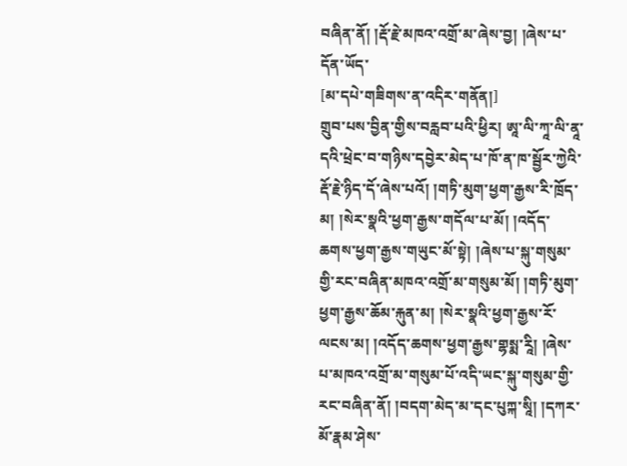བཞིན་ནོ། །རྡོ་རྗེ་མཁའ་འགྲོ་མ་ཞེས་བྱ། །ཞེས་པ་དོན་ཡོད་
[མ་དཔེ་གཟིགས་ན་འདིར་གནོན།]
གྲུབ་པས་བྱིན་གྱིས་བརླབ་པའི་ཕྱིར། ཨཱ་ལི་ཀཱ་ལི་ནཱ་དའི་ཕྲེང་བ་གཉིས་དབྱེར་མེད་པ་ཁོ་ན་ཁ་སྦྱོར་ཀྱེའི་རྡོ་རྗེ་ཉིད་དོ་ཞེས་པའོ། །གཏི་མུག་ཕྱག་རྒྱས་རི་ཁྲོད་མ། །སེར་སྣའི་ཕྱག་རྒྱས་གདོལ་པ་མོ། །འདོད་ཆགས་ཕྱག་རྒྱས་གཡུང་མོ་སྟེ། །ཞེས་པ་སྐུ་གསུམ་གྱི་རང་བཞིན་མཁའ་འགྲོ་མ་གསུམ་མོ། །གཏི་མུག་ཕྱག་རྒྱས་ཆོམ་རྐུན་མ། །སེར་སྣའི་ཕྱག་རྒྱས་རོ་ལངས་མ། །འདོད་ཆགས་ཕྱག་རྒྱས་གྷསྨ་རཱི། །ཞེས་པ་མཁའ་འགྲོ་མ་གསུམ་པོ་འདི་ཡང་སྐུ་གསུམ་གྱི་རང་བཞིན་ནོ། །བདག་མེད་མ་དང་པུཀྐ་སཱི། །དཀར་མོ་རྣམ་ཤེས་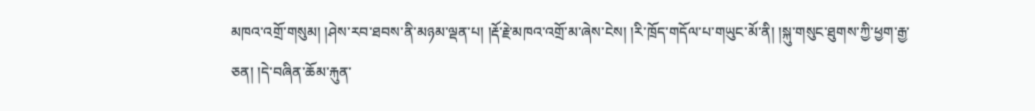མཁའ་འགྲོ་གསུམ། །ཤེས་རབ་ཐབས་ནི་མཉམ་ལྡན་པ། །རྡོ་རྗེ་མཁའ་འགྲོ་མ་ཞེས་ངེས། །རི་ཁྲོད་གདོལ་པ་གཡུང་མོ་ནི། །སྐུ་གསུང་ཐུགས་ཀྱི་ཕྱག་རྒྱ་ཅན། །དེ་བཞིན་ཆོམ་རྐུན་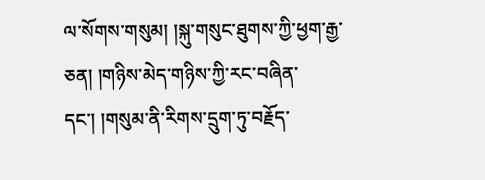ལ་སོགས་གསུམ། །སྐུ་གསུང་ཐུགས་ཀྱི་ཕྱག་རྒྱ་ཅན། །གཉིས་མེད་གཉིས་ཀྱི་རང་བཞིན་དང་། །གསུམ་ནི་རིགས་དྲུག་ཏུ་བརྗོད་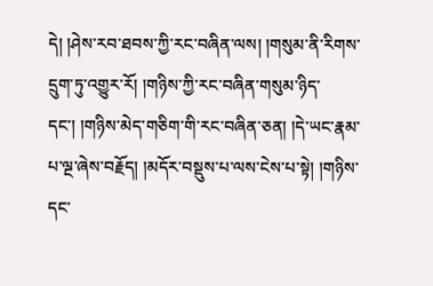དེ། །ཤེས་རབ་ཐབས་ཀྱི་རང་བཞིན་ལས། །གསུམ་ནི་རིགས་དྲུག་ཏུ་འགྱུར་རོ། །གཉིས་ཀྱི་རང་བཞིན་གསུམ་ཉིད་དང་། །གཉིས་མེད་གཅིག་གི་རང་བཞིན་ཅན། །དེ་ཡང་རྣམ་པ་ལྔ་ཞེས་བརྗོད། །མདོར་བསྡུས་པ་ལས་ངེས་པ་སྟེ། །གཉིས་དང་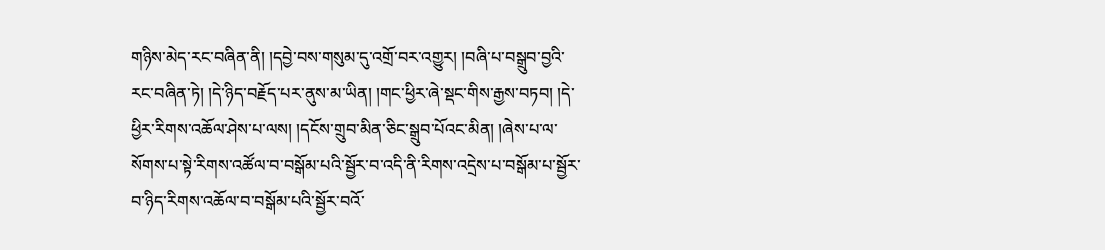གཉིས་མེད་རང་བཞིན་ནི། །དབྱེ་བས་གསུམ་དུ་འགྲོ་བར་འགྱུར། །བཞི་པ་བསྒྲུབ་བྱའི་རང་བཞིན་ཏེ། །དེ་ཉིད་བརྗོད་པར་ནུས་མ་ཡིན། །གང་ཕྱིར་ཞེ་སྡང་གིས་རྒྱས་བཏབ། །དེ་ཕྱིར་རིགས་འཆོལ་ཤེས་པ་ལས། །དངོས་གྲུབ་མིན་ཅིང་སྒྲུབ་པོའང་མིན། །ཞེས་པ་ལ་སོགས་པ་སྟེ་རིགས་འཚོལ་བ་བསྒོམ་པའི་སྦྱོར་བ་འདི་ནི་རིགས་འདྲེས་པ་བསྒོམ་པ་སྦྱོར་བ་ཉིད་རིགས་འཆོལ་བ་བསྒོམ་པའི་སྦྱོར་བའོ་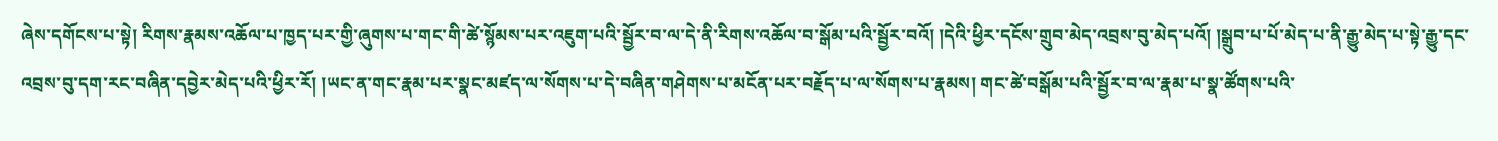ཞེས་དགོངས་པ་སྟེ། རིགས་རྣམས་འཆོལ་པ་ཁྱད་པར་གྱི་ཞུགས་པ་གང་གི་ཚེ་སྙོམས་པར་འཇུག་པའི་སྦྱོར་བ་ལ་དེ་ནི་རིགས་འཆོལ་བ་སྒོམ་པའི་སྦྱོར་བའོ། །དེའི་ཕྱིར་དངོས་གྲུབ་མེད་འབྲས་བུ་མེད་པའོ། །སྒྲུབ་པ་པོ་མེད་པ་ནི་རྒྱུ་མེད་པ་སྟེ་རྒྱུ་དང་འབྲས་བུ་དག་རང་བཞིན་དབྱེར་མེད་པའི་ཕྱིར་རོ། །ཡང་ན་གང་རྣམ་པར་སྣང་མཛད་ལ་སོགས་པ་དེ་བཞིན་གཤེགས་པ་མངོན་པར་བརྗོད་པ་ལ་སོགས་པ་རྣམས། གང་ཚེ་བསྒོམ་པའི་སྦྱོར་བ་ལ་རྣམ་པ་སྣ་ཚོགས་པའི་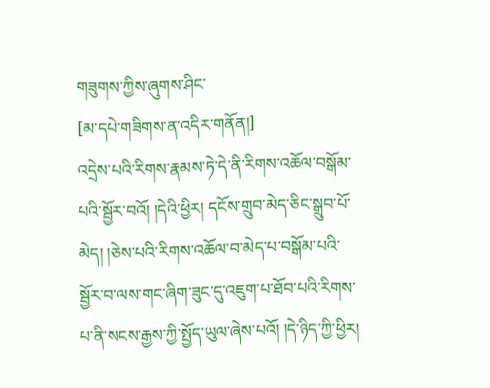གཟུགས་ཀྱིས་ཞུགས་ཤིང་
[མ་དཔེ་གཟིགས་ན་འདིར་གནོན།]
འདྲེས་པའི་རིགས་རྣམས་ཏེ་དེ་ནི་རིགས་འཆོལ་བསྒོམ་པའི་སྦྱོར་བའོ། །དེའི་ཕྱིར། དངོས་གྲུབ་མེད་ཅིང་སྒྲུབ་པོ་མེད། །ཅེས་པའི་རིགས་འཆོལ་བ་མེད་པ་བསྒོམ་པའི་སྦྱོར་བ་ལས་གང་ཞིག་ཟུང་དུ་འཇུག་པ་ཐོབ་པའི་རིགས་པ་ནི་སངས་རྒྱས་ཀྱི་སྤྱོད་ཡུལ་ཞེས་པའོ། །དེ་ཉིད་ཀྱི་ཕྱིར།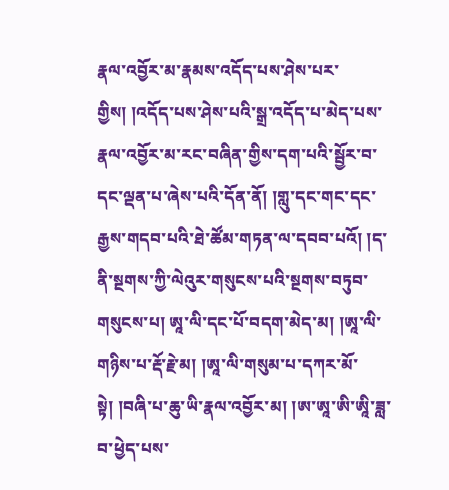རྣལ་འབྱོར་མ་རྣམས་འདོད་པས་ཤེས་པར་གྱིས། །འདོད་པས་ཤེས་པའི་སྒྲ་འདོད་པ་མེད་པས་རྣལ་འབྱོར་མ་རང་བཞིན་གྱིས་དག་པའི་སྦྱོར་བ་དང་ལྡན་པ་ཞེས་པའི་དོན་ནོ། །གླུ་དང་གང་དང་རྒྱས་གདབ་པའི་ཐེ་ཚོམ་གཏན་ལ་དབབ་པའོ། །ད་ནི་སྔགས་ཀྱི་ལེའུར་གསུངས་པའི་སྔགས་བཏུབ་གསུངས་པ། ཨཱ་ལི་དང་པོ་བདག་མེད་མ། །ཨཱ་ལི་གཉིས་པ་རྡོ་རྗེ་མ། །ཨཱ་ལི་གསུམ་པ་དཀར་མོ་སྟེ། །བཞི་པ་ཆུ་ཡི་རྣལ་འབྱོར་མ། །ཨ་ཨཱ་ཨི་ཨཱི་ཟླ་བ་ཕྱེད་པས་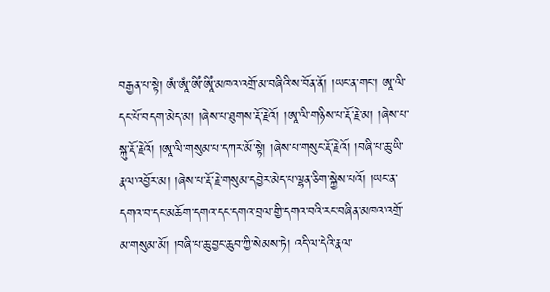བརྒྱན་པ་སྟེ། ཨཾ་ཨཱཾ་ཨིཾ་ཨཱིཾ་མཁའ་འགྲོ་མ་བཞིའི་ས་བོན་ནོ། །ཡང་ན་གང་། ཨཱ་ལི་དང་པོ་བདག་མེད་མ། །ཞེས་པ་ཐུགས་རྡོ་རྗེའོ། །ཨཱ་ལི་གཉིས་པ་རྡོ་རྗེ་མ། །ཞེས་པ་སྐུ་རྡོ་རྗེའོ། །ཨཱ་ལི་གསུམ་པ་དཀར་མོ་སྟེ། །ཞེས་པ་གསུང་རྡོ་རྗེའོ། །བཞི་པ་ཆུ་ཡི་རྣལ་འབྱོར་མ། །ཞེས་པ་རྡོ་རྗེ་གསུམ་དབྱེར་མེད་པ་ལྷན་ཅིག་སྐྱེས་པའོ། །ཡང་ན་དགའ་བ་དང་མཆོག་དགའ་དང་དགའ་བྲལ་གྱི་དགའ་བའི་རང་བཞིན་མཁའ་འགྲོ་མ་གསུམ་མོ། །བཞི་པ་ཆུ་བྱང་ཆུབ་ཀྱི་སེམས་ཏེ། འདི་ལ་དེའི་རྣལ་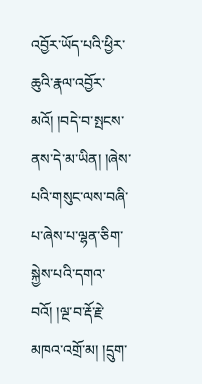འབྱོར་ཡོད་པའི་ཕྱིར་ཆུའི་རྣལ་འབྱོར་མའོ། །བདེ་བ་སྤངས་ནས་དེ་མ་ཡིན། །ཞེས་པའི་གསུང་ལས་བཞི་པ་ཞེས་པ་ལྷན་ཅིག་སྐྱེས་པའི་དགའ་བའོ། །ལྔ་བ་རྡོ་རྗེ་མཁའ་འགྲོ་མ། །དྲུག་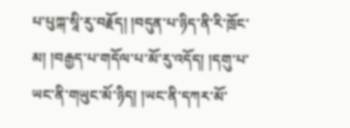པ་པུཀྐ་སཱི་རུ་བརྗོད། །བདུན་པ་ཉིད་ནི་རི་ཁྲོང་མ། །བརྒྱད་པ་གདོལ་པ་མོ་རུ་འདོད། །དགུ་པ་ཡང་ནི་གཡུང་མོ་ཉིད། །ཡང་ནི་དཀར་མོ་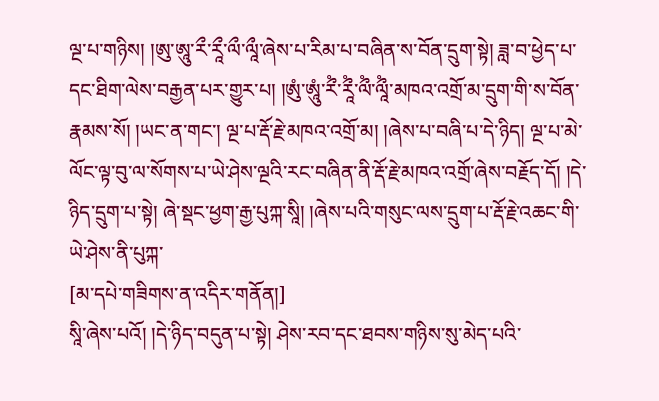ལྔ་པ་གཉིས། །ཨུ་ཨཱུ་རྀ་རཱྀ་ལྀ་ལཱྀ་ཞེས་པ་རིམ་པ་བཞིན་ས་བོན་དྲུག་སྟེ། ཟླ་བ་ཕྱེད་པ་དང་ཐིག་ལེས་བརྒྱན་པར་གྱུར་པ། །ཨུཾ་ཨཱུཾ་རྀཾ་རཱྀཾ་ལྀཾ་ལཱྀཾ་མཁའ་འགྲོ་མ་དྲུག་གི་ས་བོན་རྣམས་སོ། །ཡང་ན་གང་། ལྔ་པ་རྡོ་རྗེ་མཁའ་འགྲོ་མ། །ཞེས་པ་བཞི་པ་དེ་ཉིད། ལྔ་པ་མེ་ལོང་ལྟ་བུ་ལ་སོགས་པ་ཡེ་ཤེས་ལྔའི་རང་བཞིན་ནི་རྡོ་རྗེ་མཁའ་འགྲོ་ཞེས་བརྗོད་དོ། །དེ་ཉིད་དྲུག་པ་སྟེ། ཞེ་སྡང་ཕྱག་རྒྱ་པུཀྐ་སཱི། །ཞེས་པའི་གསུང་ལས་དྲུག་པ་རྡོ་རྗེ་འཆང་གི་ཡེ་ཤེས་ནི་པུཀྐ་
[མ་དཔེ་གཟིགས་ན་འདིར་གནོན།]
སཱི་ཞེས་པའོ། །དེ་ཉིད་བདུན་པ་སྟེ། ཤེས་རབ་དང་ཐབས་གཉིས་སུ་མེད་པའི་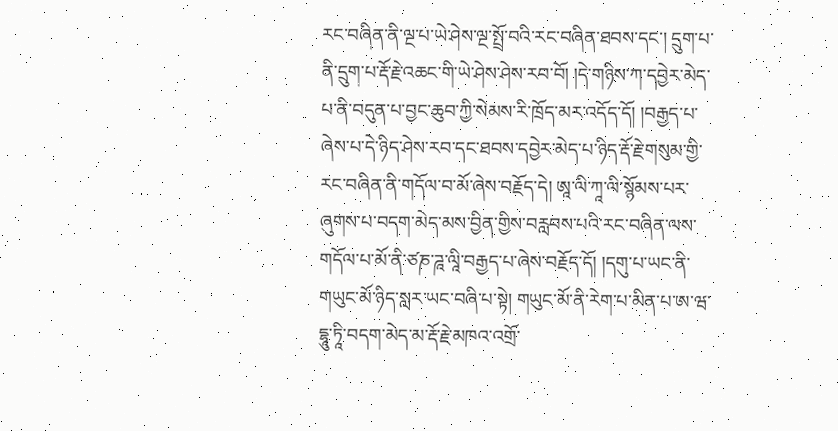རང་བཞིན་ནི་ལྔ་པ་ཡེ་ཤེས་ལྔ་སྤྲོ་བའི་རང་བཞིན་ཐབས་དང་། དྲུག་པ་ནི་དྲུག་པ་རྡོ་རྗེ་འཆང་གི་ཡེ་ཤེས་ཤེས་རབ་བོ། །དེ་གཉིས་ཀ་དབྱེར་མེད་པ་ནི་བདུན་པ་བྱང་ཆུབ་ཀྱི་སེམས་རི་ཁྲོད་མར་འདོད་དོ། །བརྒྱད་པ་ཞེས་པ་དེ་ཉིད་ཤེས་རབ་དང་ཐབས་དབྱེར་མེད་པ་ཉིད་རྡོ་རྗེ་གསུམ་གྱི་རང་བཞིན་ནི་གདོལ་བ་མོ་ཞེས་བརྗོད་དེ། ཨཱ་ལི་ཀཱ་ལི་སྙོམས་པར་ཞུགས་པ་བདག་མེད་མས་བྱིན་གྱིས་བརླབས་པའི་རང་བཞིན་ལས་གདོལ་པ་མོ་ནི་ཙཎ་ཌཱ་ལཱི་བརྒྱད་པ་ཞེས་བརྗོད་དོ། །དགུ་པ་ཡང་ནི་གཡུང་མོ་ཉིད་སླར་ཡང་བཞི་པ་སྟེ། གཡུང་མོ་ནི་རེག་པ་མིན་པ་ཨ་ཝ་དྷཱུ་ཏཱི་བདག་མེད་མ་རྡོ་རྗེ་མཁའ་འགྲོ་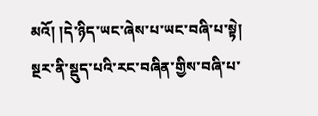མའོ། །དེ་ཉིད་ཡང་ཞེས་པ་ཡང་བཞི་པ་སྟེ། སྔར་ནི་སྡུད་པའི་རང་བཞིན་གྱིས་བཞི་པ་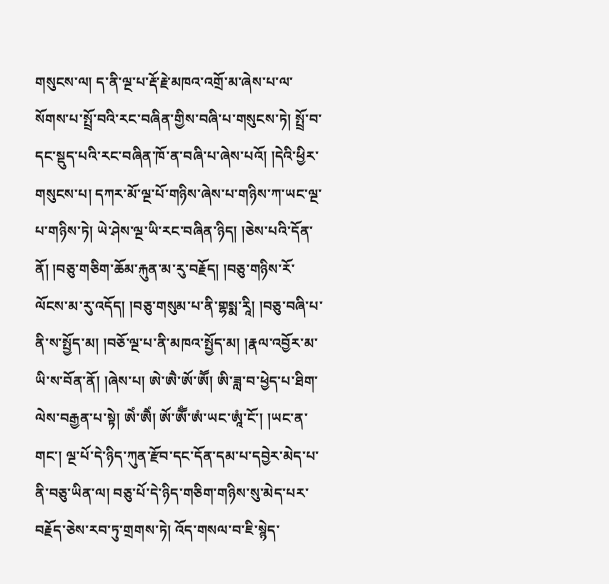གསུངས་ལ། ད་ནི་ལྔ་པ་རྡོ་རྗེ་མཁའ་འགྲོ་མ་ཞེས་པ་ལ་སོགས་པ་སྤྲོ་བའི་རང་བཞིན་གྱིས་བཞི་པ་གསུངས་ཏེ། སྤྲོ་བ་དང་སྡུད་པའི་རང་བཞིན་ཁོ་ན་བཞི་པ་ཞེས་པའོ། །དེའི་ཕྱིར་གསུངས་པ། དཀར་མོ་ལྔ་པོ་གཉིས་ཞེས་པ་གཉིས་ཀ་ཡང་ལྔ་པ་གཉིས་ཏེ། ཡེ་ཤེས་ལྔ་ཡི་རང་བཞིན་ཉིད། །ཅེས་པའི་དོན་ནོ། །བཅུ་གཅིག་ཆོམ་རྐུན་མ་རུ་བརྗོད། །བཅུ་གཉིས་རོ་ལོངས་མ་རུ་འདོད། །བཅུ་གསུམ་པ་ནི་གྷསྨ་རཱི། །བཅུ་བཞི་པ་ནི་ས་སྤྱོད་མ། །བཅོ་ལྔ་པ་ནི་མཁའ་སྤྱོད་མ། །རྣལ་འབྱོར་མ་ཡི་ས་བོན་ནོ། །ཞེས་པ། ཨེ་ཨཻ་ཨོ་ཨཽ། ཨི་ཟླ་བ་ཕྱེད་པ་ཐིག་ལེས་བརྒྱན་པ་སྟེ། ཨེཾ་ཨཻཾ། ཨོ་ཨཽཾ་ཨཾ་ཡང་ཨཱཾ་ངོ་། །ཡང་ན་གང་། ལྔ་པོ་དེ་ཉིད་ཀུན་རྫོབ་དང་དོན་དམ་པ་དབྱེར་མེད་པ་ནི་བཅུ་ཡིན་ལ། བཅུ་པོ་དེ་ཉིད་གཅིག་གཉིས་སུ་མེད་པར་བརྗོད་ཅེས་རབ་ཏུ་གྲགས་ཏེ། འོད་གསལ་བ་ཇི་སྙེད་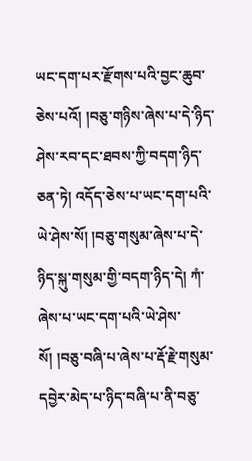ཡང་དག་པར་རྫོགས་པའི་བྱང་ཆུབ་ཅེས་པའོ། །བཅུ་གཉིས་ཞེས་པ་དེ་ཉིད་ཤེས་རབ་དང་ཐབས་ཀྱི་བདག་ཉིད་ཅན་ཏེ། འདོད་ཅེས་པ་ཡང་དག་པའི་ཡེ་ཤེས་སོ། །བཅུ་གསུམ་ཞེས་པ་དེ་ཉིད་སྐུ་གསུམ་གྱི་བདག་ཉིད་དེ། ཀཾ་ཞེས་པ་ཡང་དག་པའི་ཡེ་ཤེས་སོ། །བཅུ་བཞི་པ་ཞེས་པ་རྡོ་རྗེ་གསུམ་དབྱེར་མེད་པ་ཉིད་བཞི་པ་ནི་བཅུ་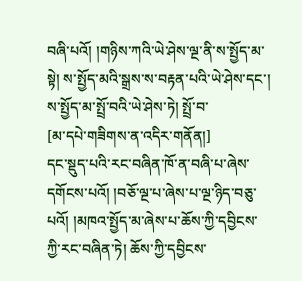བཞི་པའོ། །གཉིས་ཀའི་ཡེ་ཤེས་ལྔ་ནི་ས་སྤྱོད་མ་སྟེ། ས་སྤྱོད་མའི་སྒྲས་ས་བརྟན་པའི་ཡེ་ཤེས་དང་། ས་སྤྱོད་མ་སྤྲོ་བའི་ཡེ་ཤེས་ཏེ། སྤྲོ་བ་
[མ་དཔེ་གཟིགས་ན་འདིར་གནོན།]
དང་སྡུད་པའི་རང་བཞིན་ཁོ་ན་བཞི་པ་ཞེས་དགོངས་པའོ། །བཅོ་ལྔ་པ་ཞེས་པ་ལྔ་ཉིད་བཅུ་པའོ། །མཁའ་སྤྱོད་མ་ཞེས་པ་ཆོས་ཀྱི་དབྱིངས་ཀྱི་རང་བཞིན་ཏེ། ཆོས་ཀྱི་དབྱིངས་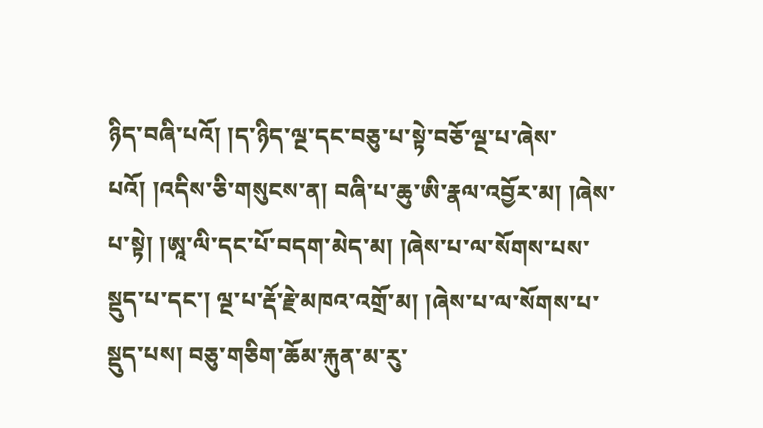ཉིད་བཞི་པའོ། །ད་ཉིད་ལྔ་དང་བཅུ་པ་སྟེ་བཅོ་ལྔ་པ་ཞེས་པའོ། །འདིས་ཅི་གསུངས་ན། བཞི་པ་ཆུ་ཨི་རྣལ་འབྱོར་མ། །ཞེས་པ་སྟེ། །ཨཱ་ལི་དང་པོ་བདག་མེད་མ། །ཞེས་པ་ལ་སོགས་པས་སྡུད་པ་དང་། ལྔ་པ་རྡོ་རྗེ་མཁའ་འགྲོ་མ། །ཞེས་པ་ལ་སོགས་པ་སྡུད་པས། བཅུ་གཅིག་ཆོམ་རྐུན་མ་རུ་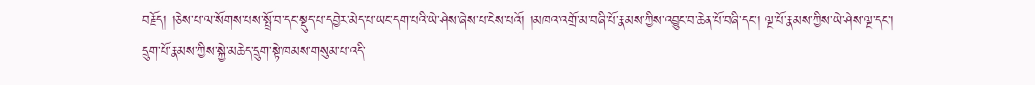བརྗོད། །ཅེས་པ་ལ་སོགས་པས་སྤྲོ་བ་དང་སྡུད་པ་དབྱེར་མེད་པ་ཡང་དག་པའི་ཡེ་ཤེས་ཞེས་པ་ངེས་པའོ། །མཁའ་འགྲོ་མ་བཞི་པོ་རྣམས་ཀྱིས་འབྱུང་བ་ཆེན་པོ་བཞི་དང་། ལྔ་པོ་རྣམས་ཀྱིས་ཡེ་ཤེས་ལྔ་དང་། དྲུག་པོ་རྣམས་ཀྱིས་སྐྱེ་མཆེད་དྲུག་སྟེ་ཁམས་གསུམ་པ་འདི་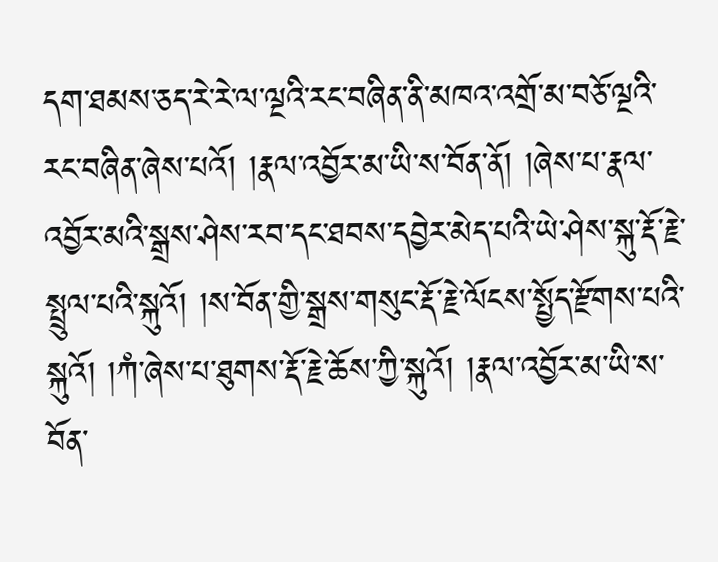དག་ཐམས་ཅད་རེ་རེ་ལ་ལྔའི་རང་བཞིན་ནི་མཁའ་འགྲོ་མ་བཅོ་ལྔའི་རང་བཞིན་ཞེས་པའོ། །རྣལ་འབྱོར་མ་ཡི་ས་བོན་ནོ། །ཞེས་པ་རྣལ་འབྱོར་མའི་སྒྲས་ཤེས་རབ་དང་ཐབས་དབྱེར་མེད་པའི་ཡེ་ཤེས་སྐུ་རྡོ་རྗེ་སྤྲུལ་པའི་སྐུའོ། །ས་བོན་གྱི་སྒྲས་གསུང་རྡོ་རྗེ་ལོངས་སྤྱོད་རྫོགས་པའི་སྐུའོ། །ཀཾ་ཞེས་པ་ཐུགས་རྡོ་རྗེ་ཆོས་ཀྱི་སྐུའོ། །རྣལ་འབྱོར་མ་ཡི་ས་བོན་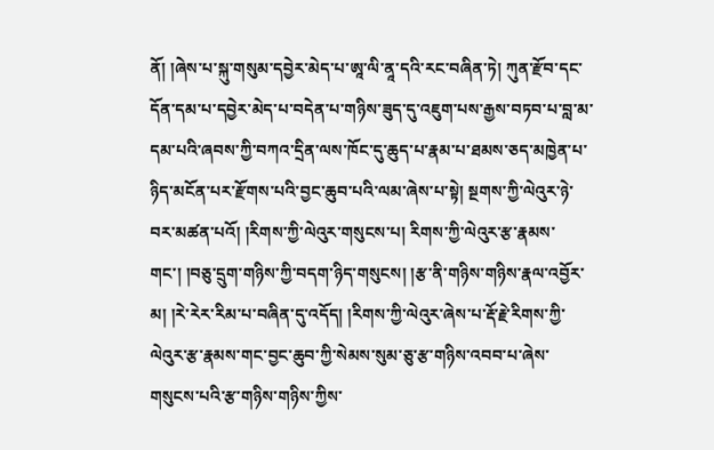ནོ། །ཞེས་པ་སྐུ་གསུམ་དབྱེར་མེད་པ་ཨཱ་ལི་ནཱ་དའི་རང་བཞིན་ཏེ། ཀུན་རྫོབ་དང་དོན་དམ་པ་དབྱེར་མེད་པ་བདེན་པ་གཉིས་ཟུད་དུ་འཇུག་པས་རྒྱས་བཏབ་པ་བླ་མ་དམ་པའི་ཞབས་ཀྱི་བཀའ་དྲིན་ལས་ཁོང་དུ་ཆུད་པ་རྣམ་པ་ཐམས་ཅད་མཁྱེན་པ་ཉིད་མངོན་པར་རྫོགས་པའི་བྱང་ཆུབ་པའི་ལམ་ཞེས་པ་སྟེ། སྔགས་ཀྱི་ལེའུར་ཉེ་བར་མཚན་པའོ། །རིགས་ཀྱི་ལེའུར་གསུངས་པ། རིགས་ཀྱི་ལེའུར་རྩ་རྣམས་གང་། །བཅུ་དྲུག་གཉིས་ཀྱི་བདག་ཉིད་གསུངས། །རྩ་ནི་གཉིས་གཉིས་རྣལ་འབྱོར་མ། །རེ་རེར་རིམ་པ་བཞིན་དུ་འདོད། །རིགས་ཀྱི་ལེའུར་ཞེས་པ་རྡོ་རྗེ་རིགས་ཀྱི་ལེའུར་རྩ་རྣམས་གང་བྱང་ཆུབ་ཀྱི་སེམས་སུམ་ཅུ་རྩ་གཉིས་འབབ་པ་ཞེས་གསུངས་པའི་རྩ་གཉིས་གཉིས་ཀྱིས་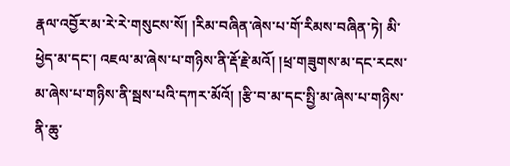རྣལ་འབྱོར་མ་རེ་རེ་གསུངས་སོ། །རིམ་བཞིན་ཞེས་པ་གོ་རིམས་བཞིན་ཏེ། མི་ཕྱེད་མ་དང་། འཇལ་མ་ཞེས་པ་གཉིས་ནི་རྡོ་རྗེ་མའོ། །ཕྲ་གཟུགས་མ་དང་རངས་མ་ཞེས་པ་གཉིས་ནི་སྦས་པའི་དཀར་མོའོ། །རྩི་བ་མ་དང་སྤྱི་མ་ཞེས་པ་གཉིས་ནི་ཆུ་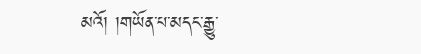མའོ། །གཡོན་པ་མདང་རྒྱུ་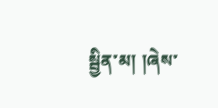སྦྱིན་མ། །ཞེས་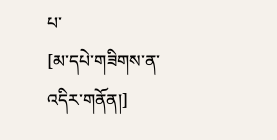པ་
[མ་དཔེ་གཟིགས་ན་འདིར་གནོན།]